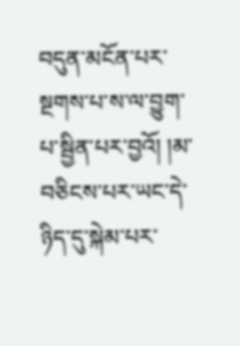བདུན་མངོན་པར་སྔགས་པ་ས་ལ་བྱུག་པ་སྦྱིན་པར་བྱའོ། །མ་བཅིངས་པར་ཡང་དེ་ཉིད་དུ་སྐེམ་པར་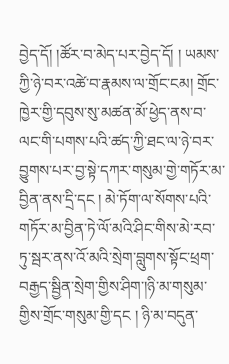བྱེད་དོ། །ཚོར་བ་མེད་པར་བྱེད་དོ། ། ཡམས་ཀྱི་ཉེ་བར་འཚེ་བ་རྣམས་ལ་གྲོང་ངམ། གྲོང་ཁྱེར་གྱི་དབུས་སུ་མཚན་མོ་ཕྱེད་ནས་བ་ལང་གི་པགས་པའི་ཚད་ཀྱི་ཐང་ལ་ཉེ་བར་བྱུགས་པར་བྱ་སྟེ་དཀར་གསུམ་གྱེ་གཏོར་མ་བྱིན་ནས་དྲི་དང ། མེ་ཏོག་ལ་སོགས་པའི་གཏོར་མ་བྱིན་ཏེ་ལོ་མའི་ཤིང་གིས་མེ་རབ་ཏུ་སྦར་ནས་འོ་མའི་སྲེག་བླུགས་སྟོང་ཕྲག་བརྒྱད་སྦྱིན་སྲེག་གྱིས་ཤིག་།ཉི་མ་གསུམ་གྱིས་གྲོང་གསུམ་གྱི་དང ། ཉི་མ་བདུན་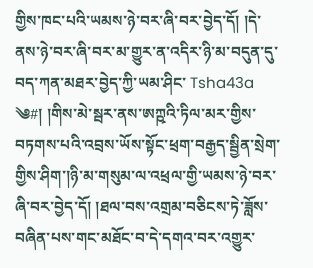གྱིས་ཁང་པའི་ཡམས་ཉེ་བར་ཞི་བར་བྱེད་དོ། །དེ་ནས་ཉེ་བར་ཞི་བར་མ་གྱུར་ན་འདིར་ཉི་མ་བདུན་དུ་བད་ཀན་མཐར་བྱེད་ཀྱི་ཡམ་ཤིང་ Tsha43a ༄#། །གིས་མེ་སྦར་ནས་ཨཀྵའི་ཏིལ་མར་གྱིས་བཏགས་པའི་འབྲས་ཡོས་སྟོང་ཕྲག་བརྒྱད་སྦྱིན་སྲེག་གྱིས་ཤིག་།ཉི་མ་གསུམ་ལ་འཕྲལ་གྱི་ཡམས་ཉེ་བར་ཞི་བར་བྱེད་དོ། །ཐལ་བས་འགྲམ་བཅིངས་ཏེ་ཟློས་བཞིན་པས་གང་མཐོང་བ་དེ་དགའ་བར་འགྱུར་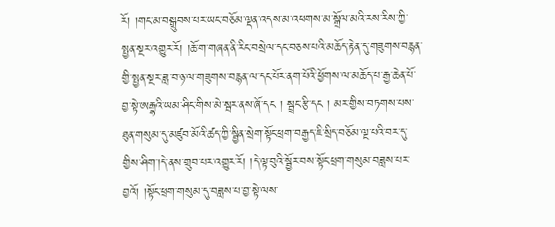རོ། །གང་མ་བསྒྲུབས་པར་ཡང་བཅོམ་ལྡན་འདས་མ་འཕགས་མ་སྒྲོལ་མའི་རས་རིས་ཀྱི་སྤྱན་སྔར་འགྱུར་རོ། །ཆོ་ག་གཞན་ནི་རིང་བསྲེལ་དང་བཅས་པའི་མཆོད་རྟེན་དུ་གཟུགས་བརྙན་གྱི་སྤྱན་སྔར་ཟླ་བ་ཉ་ལ་གཟུགས་བརྙན་ལ་དང་པོར་ནག་པོའི་ཕྱོགས་ལ་མཆོད་པ་རྒྱ་ཆེན་པོ་བྱ་སྟེ་ཨརྒྷའི་ཡམ་ཤིང་གིས་མེ་སྦར་ནས་ཞོ་དང ། སྦྲང་རྩི་དང ། མར་གྱིས་བཏགས་པས་ཐུན་གསུམ་དུ་མཛུབ་མོའི་ཚད་ཀྱི་སྦྱིན་སྲེག་སྟོང་ཕྲག་བརྒྱད་ཇི་སྲིད་བཅོམ་ལྔ་པའི་བར་དུ་གྱིས་ཤིག་།དེ་ནས་གྲུབ་པར་འགྱུར་རོ། །དེ་ལྟ་བུའི་སྦྱོར་བས་སྟོང་ཕྲག་གསུམ་བཟླས་པར་བྱའོ། །སྟོང་ཕྲག་གསུམ་དུ་བཟླས་པ་བྱ་སྟེ་ལས་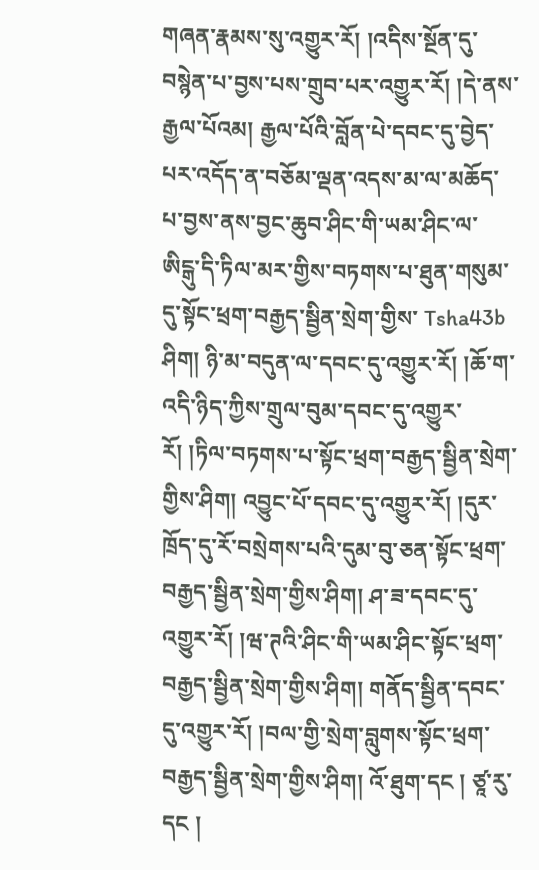གཞན་རྣམས་སུ་འགྱུར་རོ། །འདིས་སྔོན་དུ་བསྙེན་པ་བྱས་པས་གྲུབ་པར་འགྱུར་རོ། །དེ་ནས་རྒྱལ་པོའམ། རྒྱལ་པོའི་བློན་པེ་དབང་དུ་བྱེད་པར་འདོད་ན་བཅོམ་ལྡན་འདས་མ་ལ་མཆོད་པ་བྱས་ནས་བྱང་ཆུབ་ཤིང་གི་ཡམ་ཤིང་ལ་ཨིངྒུ་དི་ཏིལ་མར་གྱིས་བཏགས་པ་ཐུན་གསུམ་དུ་སྟོང་ཕྲག་བརྒྱད་སྦྱིན་སྲེག་གྱིས་ Tsha43b ཤིག། ཉི་མ་བདུན་ལ་དབང་དུ་འགྱུར་རོ། །ཆོ་ག་འདི་ཉིད་ཀྱིས་གྲུལ་བུམ་དབང་དུ་འགྱུར་རོ། །ཏིལ་བཏགས་པ་སྟོང་ཕྲག་བརྒྱད་སྦྱིན་སྲེག་གྱིས་ཤིག། འབྱུང་པོ་དབང་དུ་འགྱུར་རོ། །དུར་ཁྲོད་དུ་རོ་བསྲེགས་པའི་དུམ་བུ་ཅན་སྟོང་ཕྲག་བརྒྱད་སྦྱིན་སྲེག་གྱིས་ཤིག། ཤ་ཟ་དབང་དུ་འགྱུར་རོ། །ཝ་ཊའི་ཤིང་གི་ཡམ་ཤིང་སྟོང་ཕྲག་བརྒྱད་སྦྱིན་སྲེག་གྱིས་ཤིག། གནོད་སྦྱིན་དབང་དུ་འགྱུར་རོ། །བལ་གྱི་སྲེག་བླུགས་སྟོང་ཕྲག་བརྒྱད་སྦྱིན་སྲེག་གྱིས་ཤིག། འོ་ཐུག་དང ། ཙཱ་རུ་དང །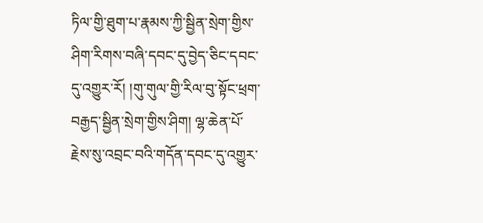ཏིལ་གྱི་ཐུག་པ་རྣམས་ཀྱི་སྦྱིན་སྲེག་གྱིས་ཤིག་རིགས་བཞི་དབང་དུ་བྱེད་ཅིང་དབང་དུ་འགྱུར་རོ། །གུ་གུལ་གྱི་རིལ་བུ་སྟོང་ཕྲག་བརྒྱད་སྦྱིན་སྲེག་གྱིས་ཤིག། ལྷ་ཆེན་པོ་རྗེས་སུ་འབྲང་བའི་གདོན་དབང་དུ་འགྱུར་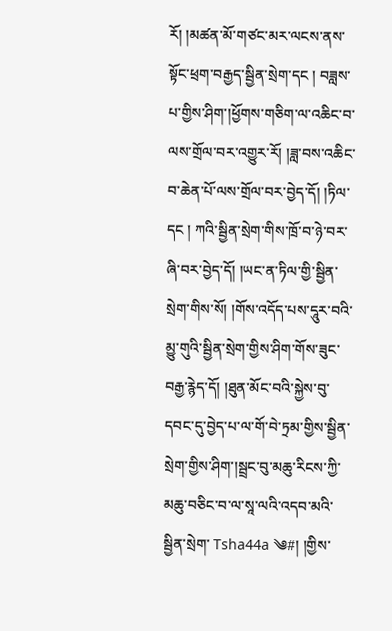རོ། །མཚན་མོ་གཙང་མར་ལངས་ནས་སྟོང་ཕྲག་བརྒྱད་སྦྱིན་སྲེག་དང ། བཟླས་པ་གྱིས་ཤིག་།ཕྱོགས་གཅིག་ལ་འཆིང་བ་ལས་གྲོལ་བར་འགྱུར་རོ། །ཟླ་བས་འཆིང་བ་ཆེན་པོ་ལས་གྲོལ་བར་བྱེད་དོ། །ཏིལ་དང ། ཀའི་སྦྱིན་སྲེག་གིས་ཁྲོ་བ་ཉེ་བར་ཞི་བར་བྱེད་དོ། །ཡང་ན་ཏིལ་གྱི་སྦྱིན་སྲེག་གིས་སོ། །གོས་འདོད་པས་དཱུར་བའི་མྱུ་གུའི་སྦྱིན་སྲེག་གྱིས་ཤིག་གོས་ཟུང་བརྒྱ་རྙེད་དོ། །ཐུན་མོང་བའི་སྐྱེས་བུ་དབང་དུ་བྱེད་པ་ལ་གོ་བེ་ཏྲམ་གྱིས་སྦྱིན་སྲེག་གྱིས་ཤིག་།སྦྲང་བུ་མཆུ་རིངས་ཀྱི་མཆུ་བཅིང་བ་ལ་སཱ་ལའི་འདབ་མའི་སྦྱིན་སྲེག་ Tsha44a ༄#། །གྱིས་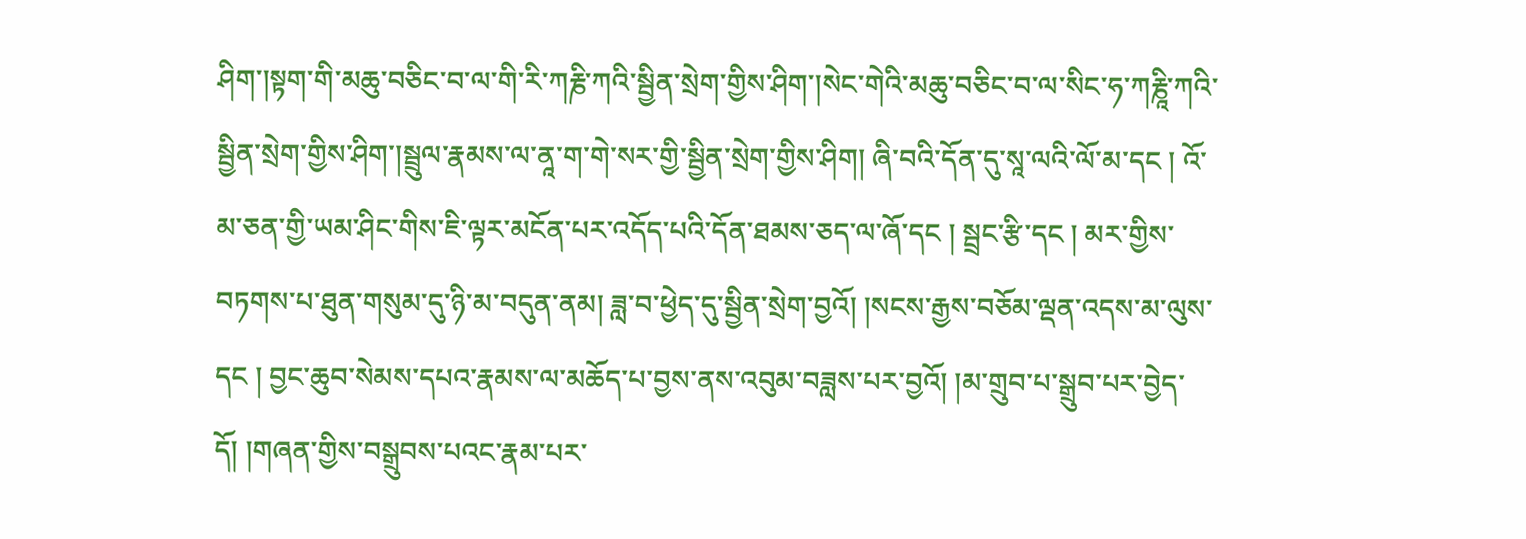ཤིག་།སྟག་གི་མཆུ་བཅིང་བ་ལ་གི་རི་ཀརྞི་ཀའི་སྦྱིན་སྲེག་གྱིས་ཤིག་།སེང་གེའི་མཆུ་བཅིང་བ་ལ་སིང་ཧ་ཀརྞཱི་ཀའི་སྦྱིན་སྲེག་གྱིས་ཤིག་།སྦྲུལ་རྣམས་ལ་ནཱ་ག་གེ་སར་གྱི་སྦྱིན་སྲེག་གྱིས་ཤིག། ཞི་བའི་དོན་དུ་སཱ་ལའི་ལོ་མ་དང ། འོ་མ་ཅན་གྱི་ཡམ་ཤིང་གིས་ཇི་ལྟར་མངོན་པར་འདོད་པའི་དོན་ཐམས་ཅད་ལ་ཞོ་དང ། སྦྲང་རྩི་དང ། མར་གྱིས་བཏགས་པ་ཐུན་གསུམ་དུ་ཉི་མ་བདུན་ནམ། ཟླ་བ་ཕྱེད་དུ་སྦྱིན་སྲེག་བྱའོ། །སངས་རྒྱས་བཅོམ་ལྡན་འདས་མ་ལུས་དང ། བྱང་ཆུབ་སེམས་དཔའ་རྣམས་ལ་མཆོད་པ་བྱས་ནས་འབུམ་བཟླས་པར་བྱའོ། །མ་གྲུབ་པ་སྒྲུབ་པར་བྱེད་དོ། །གཞན་གྱིས་བསྒྲུབས་པའང་རྣམ་པར་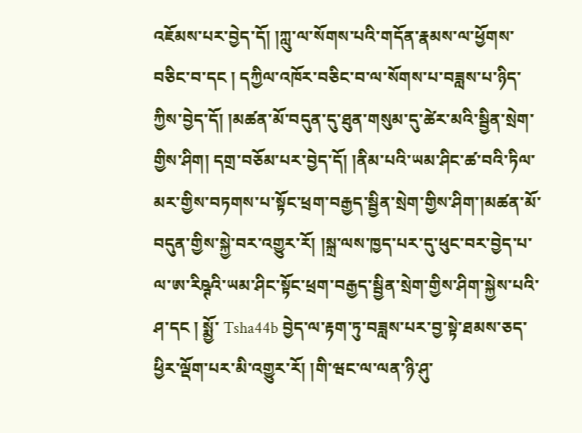འཇོམས་པར་བྱེད་དོ། །ཀླུ་ལ་སོགས་པའི་གདོན་རྣམས་ལ་ཕྱོགས་བཅིང་བ་དང ། དཀྱིལ་འཁོར་བཅིང་བ་ལ་སོགས་པ་བཟླས་པ་ཉིད་ཀྱིས་བྱེད་དོ། །མཚན་མོ་བདུན་དུ་ཐུན་གསུམ་དུ་ཚེར་མའི་སྦྱིན་སྲེག་གྱིས་ཤིག། དགྲ་བཅོམ་པར་བྱེད་དོ། །ནིམ་པའི་ཡམ་ཤིང་ཚ་བའི་ཏིལ་མར་གྱིས་བཏགས་པ་སྟོང་ཕྲག་བརྒྱད་སྦྱིན་སྲེག་གྱིས་ཤིག་།མཚན་མོ་བདུན་གྱིས་སྐྱེ་བར་འགྱུར་རོ། །སྐྲ་ལས་ཁྱད་པར་དུ་ཕུང་བར་བྱེད་པ་ལ་ཨ་རིཥྚའི་ཡམ་ཤིང་སྟོང་ཕྲག་བརྒྱད་སྦྱིན་སྲེག་གྱིས་ཤིག་སྐྱེས་པའི་ཤ་དང ། སྨྱོ་ Tsha44b བྱེད་ལ་རྟག་ཏུ་བཟླས་པར་བྱ་སྟེ་ཐམས་ཅད་ཕྱིར་ལྡོག་པར་མི་འགྱུར་རོ། །གི་ཝང་ལ་ལན་ཉི་ཤུ་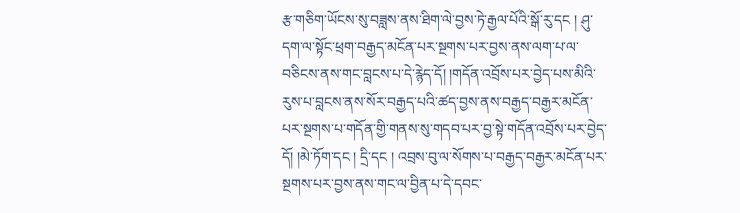རྩ་གཅིག་ཡོངས་སུ་བཟླས་ནས་ཐིག་ལེ་བྱས་ཏེ་རྒྱལ་པོའི་སྒོ་རུ་དང ། ཤུ་དག་ལ་སྟོང་ཕྲག་བརྒྱད་མངོན་པར་སྔགས་པར་བྱས་ནས་ལག་པ་ལ་བཅིངས་ནས་གང་བླངས་པ་དེ་རྙེད་དོ། །གདོན་འབྲོས་པར་བྱེད་པས་མིའི་རུས་པ་བླངས་ནས་སོར་བརྒྱད་པའི་ཚད་བྱས་ནས་བརྒྱད་བརྒྱར་མངོན་པར་སྔགས་པ་གདོན་གྱི་གནས་སུ་གདབ་པར་བྱ་སྟེ་གདོན་འབྲོས་པར་བྱེད་དོ། །མེ་ཏོག་དང ། དྲི་དང ། འབྲས་བུ་ལ་སོགས་པ་བརྒྱད་བརྒྱར་མངོན་པར་སྔགས་པར་བྱས་ནས་གང་ལ་བྱིན་པ་དེ་དབང་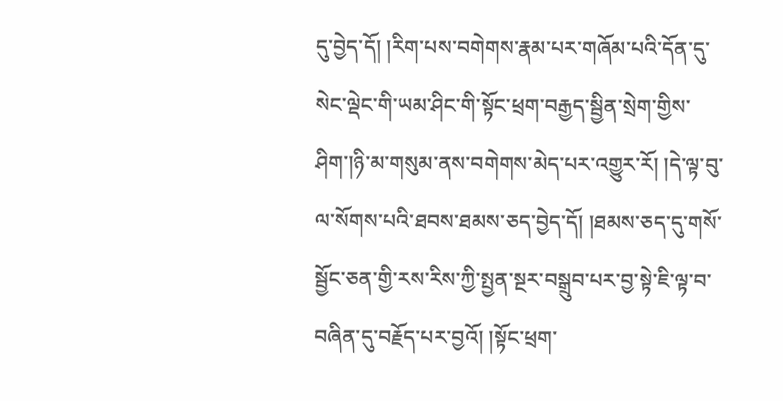དུ་བྱེད་དོ། །རིག་པས་བགེགས་རྣམ་པར་གཞོམ་པའི་དོན་དུ་སེང་ལྡེང་གི་ཡམ་ཤིང་གི་སྟོང་ཕྲག་བརྒྱད་སྦྱིན་སྲེག་གྱིས་ཤིག་།ཉི་མ་གསུམ་ནས་བགེགས་མེད་པར་འགྱུར་རོ། །དེ་ལྟ་བུ་ལ་སོགས་པའི་ཐབས་ཐམས་ཅད་བྱེད་དོ། །ཐམས་ཅད་དུ་གསོ་སྦྱོང་ཅན་གྱི་རས་རིས་ཀྱི་སྤྱན་སྔར་བསྒྲུབ་པར་བྱ་སྟེ་ཇི་ལྟ་བ་བཞིན་དུ་བརྗོད་པར་བྱའོ། །སྟོང་ཕྲག་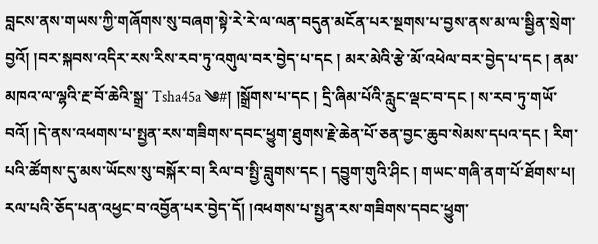བླངས་ནས་གཡས་ཀྱི་གཞོགས་སུ་བཞག་སྟེ་རེ་རེ་ལ་ལན་བདུན་མངོན་པར་སྔགས་པ་བྱས་ནས་མ་ལ་སྦྱིན་སྲེག་བྱའོ། །བར་སྐབས་འདིར་རས་རིས་རབ་ཏུ་འགུལ་བར་བྱེད་པ་དང ། མར་མེའི་རྩེ་མོ་འཕེལ་བར་བྱེད་པ་དང ། ནམ་མཁའ་ལ་ལྷའི་རྔ་བོ་ཆེའི་སྒྲ་ Tsha45a ༄#། །སྒྲོགས་པ་དང ། དྲི་ཞིམ་པོའི་རླུང་ལྡང་བ་དང ། ས་རབ་ཏུ་གཡོ་བའོ། །དེ་ནས་འཕགས་པ་སྤྱན་རས་གཟིགས་དབང་ཕྱུག་ཐུགས་རྗེ་ཆེན་པོ་ཅན་བྱང་ཆུབ་སེམས་དཔའ་དང ། རིག་པའི་ཚོགས་དུ་མས་ཡོངས་སུ་བསྐོར་བ། རིལ་བ་སྤྱི་བླུགས་དང ། དབྱུག་གུའི་ཤིང ། གཡང་གཞི་ནག་པོ་ཐོགས་པ། རལ་པའི་ཅོད་པན་འཕྱང་བ་འབྱོན་པར་བྱེད་དོ། །འཕགས་པ་སྤྱན་རས་གཟིགས་དབང་ཕྱུག་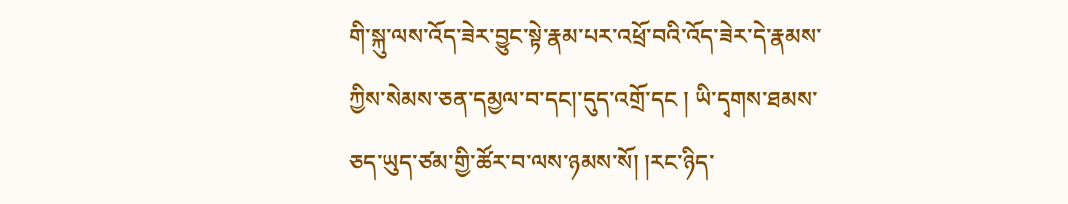གི་སྐུ་ལས་འོད་ཟེར་བྱུང་སྟེ་རྣམ་པར་འཕྲོ་བའི་འོད་ཟེར་དེ་རྣམས་ཀྱིས་སེམས་ཅན་དམྱལ་བ་དང།་དུད་འགྲོ་དང ། ཡི་དྭགས་ཐམས་ཅད་ཡུད་ཙམ་གྱི་ཚོར་བ་ལས་ཉམས་སོ། །རང་ཉིད་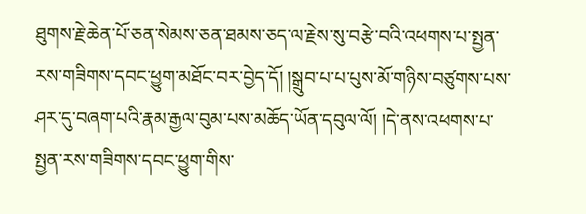ཐུགས་རྗེ་ཆེན་པོ་ཅན་སེམས་ཅན་ཐམས་ཅད་ལ་རྗེས་སུ་བརྩེ་བའི་འཕགས་པ་སྤྱན་རས་གཟིགས་དབང་ཕྱུག་མཐོང་བར་བྱེད་དོ། །སྒྲུབ་པ་པ་པུས་མོ་གཉིས་བཙུགས་པས་ཤར་དུ་བཞག་པའི་རྣམ་རྒྱལ་བུམ་པས་མཆོད་ཡོན་དབུལ་ལོ། །དེ་ནས་འཕགས་པ་སྤྱན་རས་གཟིགས་དབང་ཕྱུག་གིས་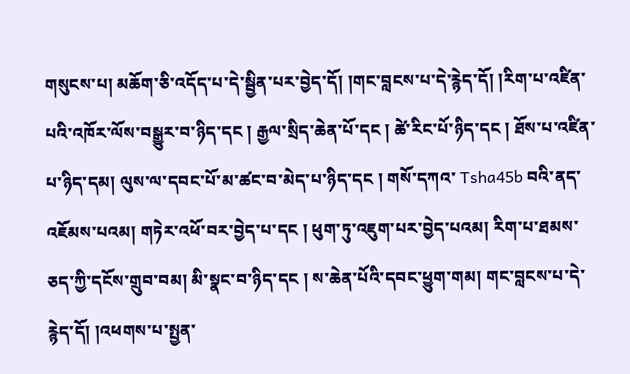གསུངས་པ། མཆོག་ཅི་འདོད་པ་དེ་སྦྱིན་པར་བྱེད་དོ། །གང་བླངས་པ་དེ་རྙེད་དོ། །རིག་པ་འཛིན་པའི་འཁོར་ལོས་བསྒྱུར་བ་ཉིད་དང ། རྒྱལ་སྲིད་ཆེན་པོ་དང ། ཚེ་རིང་པོ་ཉིད་དང ། ཐོས་པ་འཛིན་པ་ཉིད་དམ། ལུས་ལ་དབང་པོ་མ་ཚང་བ་མེད་པ་ཉིད་དང ། གསོ་དཀའ་ Tsha45b བའི་ནད་འཇོམས་པའམ། གཏེར་འཕོ་བར་བྱེད་པ་དང ། ཕུག་ཏུ་འཇུག་པར་བྱེད་པའམ། རིག་པ་ཐམས་ཅད་ཀྱི་དངོས་གྲུབ་བམ། མི་སྣང་བ་ཉིད་དང ། ས་ཆེན་པོའི་དབང་ཕྱུག་གམ། གང་བླངས་པ་དེ་རྙེད་དོ། །འཕགས་པ་སྤྱན་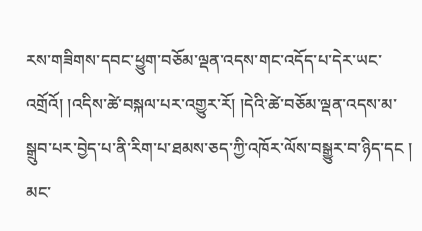རས་གཟིགས་དབང་ཕྱུག་བཅོམ་ལྡན་འདས་གང་འདོད་པ་དེར་ཡང་འགྲོའོ། །འདིས་ཚེ་བསྐལ་པར་འགྱུར་རོ། །དེའི་ཚེ་བཅོམ་ལྡན་འདས་མ་སྒྲུབ་པར་བྱེད་པ་ནི་རིག་པ་ཐམས་ཅད་ཀྱི་འཁོར་ལོས་བསྒྱུར་བ་ཉིད་དང ། མང་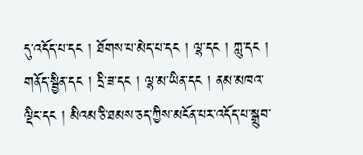དུ་འདོད་པ་དང ། ཐོགས་པ་མེད་པ་དང ། ལྷ་དང ། ཀླུ་དང ། གནོད་སྦྱིན་དང ། དྲི་ཟ་དང ། ལྷ་མ་ཡིན་དང ། ནམ་མཁའ་ལྡིང་དང ། མིའམ་ཅི་ཐམས་ཅད་ཀྱིས་མངོན་པར་འདོད་པ་སྒྲུབ་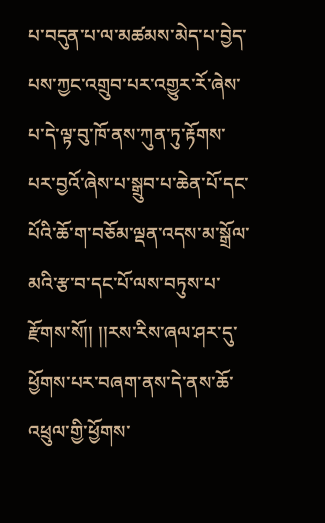པ་བདུན་པ་ལ་མཚམས་མེད་པ་བྱེད་པས་ཀྱང་འགྲུབ་པར་འགྱུར་རོ་ཞེས་པ་དེ་ལྟ་བུ་ཁོ་ནས་ཀུན་ཏུ་རྟོགས་པར་བྱའོ་ཞེས་པ་སྒྲུབ་པ་ཆེན་པོ་དང་པོའི་ཆོ་ག་བཅོམ་ལྡན་འདས་མ་སྒྲོལ་མའི་རྩ་བ་དང་པོ་ལས་བཏུས་པ་རྫོགས་སོ།། །།རས་རིས་ཞལ་ཤར་དུ་ཕྱོགས་པར་བཞག་ནས་དེ་ནས་ཆོ་འཕྲུལ་གྱི་ཕྱོགས་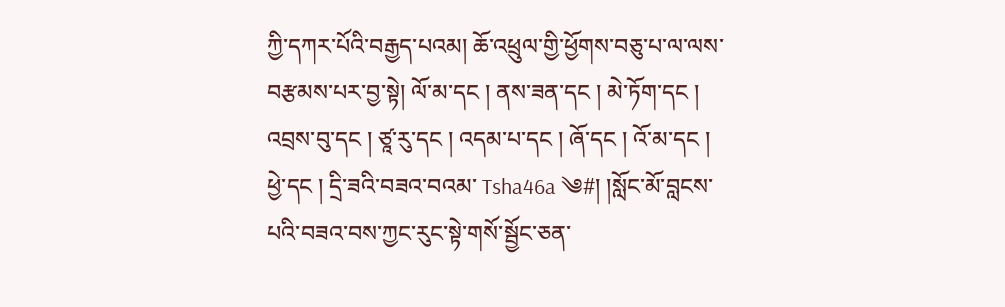ཀྱི་དཀར་པོའི་བརྒྱད་པའམ། ཆོ་འཕྲུལ་གྱི་ཕྱོགས་བཅུ་པ་ལ་ལས་བརྩམས་པར་བྱ་སྟེ། ལོ་མ་དང ། ནས་ཟན་དང ། མེ་ཏོག་དང ། འབྲས་བུ་དང ། ཙཱ་རུ་དང ། འདམ་པ་དང ། ཞོ་དང ། འོ་མ་དང ། ཕྱེ་དང ། དྲི་ཟའི་བཟའ་བའམ་ Tsha46a ༄#། །སློང་མོ་བླངས་པའི་བཟའ་བས་ཀྱང་རུང་སྟེ་གསོ་སྦྱོང་ཅན་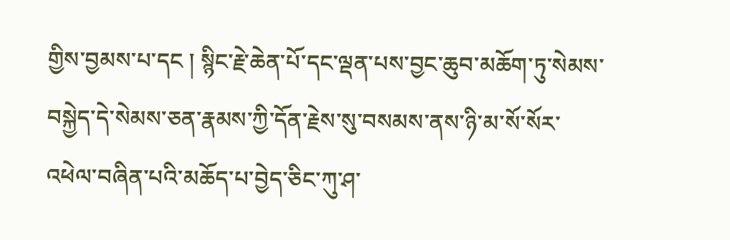གྱིས་བྱམས་པ་དང ། སྙིང་རྗེ་ཆེན་པོ་དང་ལྡན་པས་བྱང་ཆུབ་མཆོག་ཏུ་སེམས་བསྐྱེད་དེ་སེམས་ཅན་རྣམས་ཀྱི་དོན་རྗེས་སུ་བསམས་ནས་ཉི་མ་སོ་སོར་འཕེལ་བཞིན་པའི་མཆོད་པ་བྱེད་ཅིང་ཀུ་ཤ་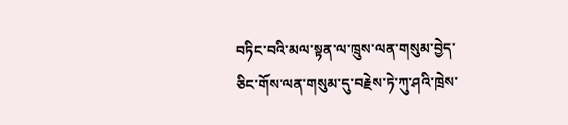བཏིང་བའི་མལ་སྟན་ལ་ཁྲུས་ལན་གསུམ་བྱེད་ཅིང་གོས་ལན་གསུམ་དུ་བརྗེས་ཏེ་ཀུ་ཤའི་ཁྲེས་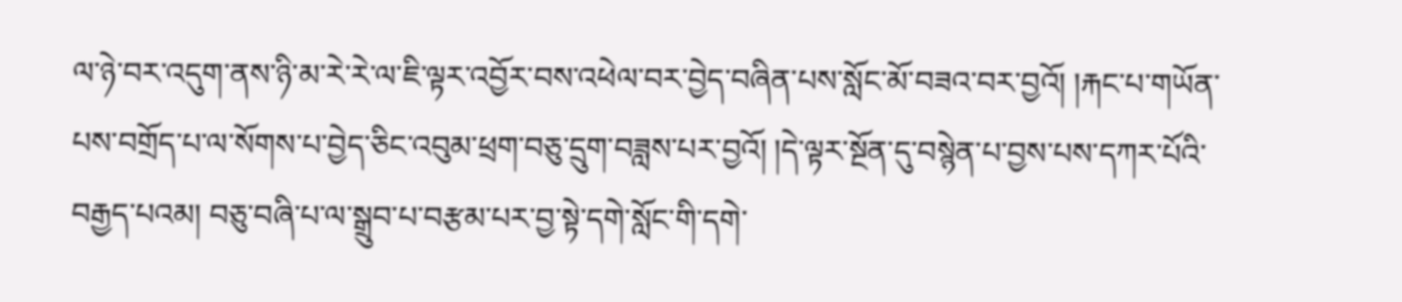ལ་ཉེ་བར་འདུག་ནས་ཉི་མ་རེ་རེ་ལ་ཇི་ལྟར་འབྱོར་བས་འཕེལ་བར་བྱེད་བཞིན་པས་སློང་མོ་བཟའ་བར་བྱའོ། །རྐང་པ་གཡོན་པས་བགྲོད་པ་ལ་སོགས་པ་བྱེད་ཅིང་འབུམ་ཕྲག་བཅུ་དྲུག་བཟླས་པར་བྱའོ། །དེ་ལྟར་སྔོན་དུ་བསྙེན་པ་བྱས་པས་དཀར་པོའི་བརྒྱད་པའམ། བཅུ་བཞི་པ་ལ་སྒྲུབ་པ་བརྩམ་པར་བྱ་སྟེ་དགེ་སློང་གི་དགེ་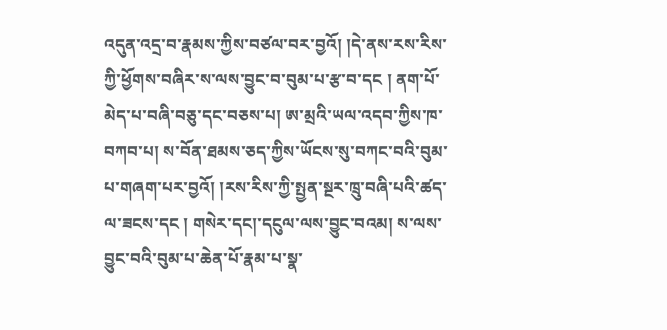འདུན་འདྲ་བ་རྣམས་ཀྱིས་བཙལ་བར་བྱའོ། །དེ་ནས་རས་རིས་ཀྱི་ཕྱོགས་བཞིར་ས་ལས་བྱུང་བ་བུམ་པ་རྩ་བ་དང ། ནག་པོ་མེད་པ་བཞི་བཅུ་དང་བཅས་པ། ཨ་མྲའི་ཡལ་འདབ་ཀྱིས་ཁ་བཀབ་པ། ས་བོན་ཐམས་ཅད་ཀྱིས་ཡོངས་སུ་བཀང་བའི་བུམ་པ་གཞག་པར་བྱའོ། །རས་རིས་ཀྱི་སྤྱན་སྔར་ཁྲུ་བཞི་པའི་ཚད་ལ་ཟངས་དང ། གསེར་དང།་དངུལ་ལས་བྱུང་བའམ། ས་ལས་བྱུང་བའི་བུམ་པ་ཆེན་པོ་རྣམ་པ་སྣ་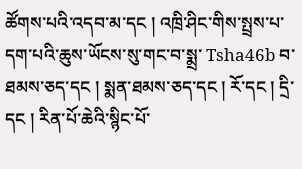ཚོགས་པའི་འདབ་མ་དང ། འཁྲི་ཤིང་གིས་སྤྲས་པ་དག་པའི་ཆུས་ཡོངས་སུ་གང་བ་སྨྲ་ Tsha46b བ་ཐམས་ཅད་དང ། སྨན་ཐམས་ཅད་དང ། རོ་དང ། དྲི་དང ། རིན་པོ་ཆེའི་སྙིང་པོ་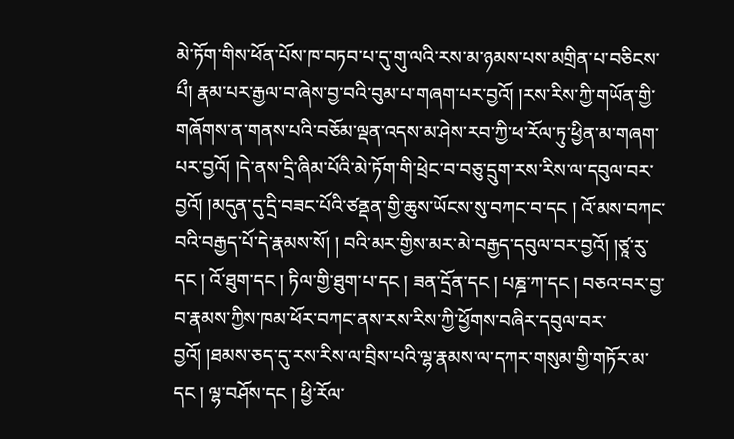མེ་ཏོག་གིས་ཕོན་པོས་ཁ་བཏབ་པ་དུ་གུ་ལའི་རས་མ་ཉམས་པས་མགྲིན་པ་བཅིངས་པྀ། རྣམ་པར་རྒྱལ་བ་ཞེས་བྱ་བའི་བུམ་པ་གཞག་པར་བྱའོ། །རས་རིས་ཀྱི་གཡོན་གྱི་གཞོགས་ན་གནས་པའི་བཅོམ་ལྡན་འདས་མ་ཤེས་རབ་ཀྱི་ཕ་རོལ་ཏུ་ཕྱིན་མ་གཞག་པར་བྱའོ། །དེ་ནས་དྲི་ཞིམ་པོའི་མེ་ཏོག་གི་ཕྲེང་བ་བཅུ་དྲུག་རས་རིས་ལ་དབུལ་བར་བྱའོ། །མདུན་དུ་དྲི་བཟང་པོའི་ཙནྡན་གྱི་ཆུས་ཡོངས་སུ་བཀང་བ་དང ། འོ་མས་བཀང་བའི་བརྒྱད་པོ་དེ་རྣམས་སོ། ། བའི་མར་གྱིས་མར་མེ་བརྒྱད་དབུལ་བར་བྱའོ། །ཙཱ་རུ་དང ། འོ་ཐུག་དང ། ཏིལ་གྱི་ཐུག་པ་དང ། ཟན་དྲོན་དང ། པཎྜ་ཀ་དང ། བཅའ་བར་བྱ་བ་རྣམས་ཀྱིས་ཁམ་ཕོར་བཀང་ནས་རས་རིས་ཀྱི་ཕྱོགས་བཞིར་དབུལ་བར་བྱའོ། །ཐམས་ཅད་དུ་རས་རིས་ལ་བྲིས་པའི་ལྷ་རྣམས་ལ་དཀར་གསུམ་གྱི་གཏོར་མ་དང ། ལྷ་བཤོས་དང ། ཕྱི་རོལ་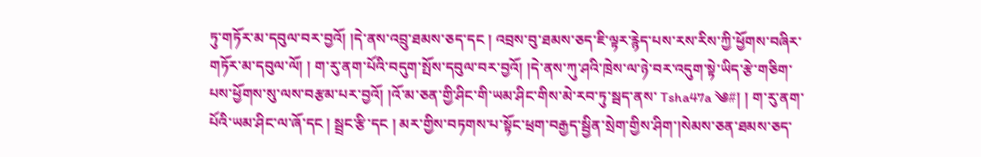ཏུ་གཏོར་མ་དབུལ་བར་བྱའོ། །དེ་ནས་འབྲུ་ཐམས་ཅད་དང ། འབྲས་བུ་ཐམས་ཅད་ཇི་ལྟར་རྙེད་པས་རས་རིས་ཀྱི་ཕྱོགས་བཞིར་གཏོར་མ་དབུལ་ལོ། ། ག་རུ་ནག་པོའི་བདུག་སྤོས་དབུལ་བར་བྱའོ། །དེ་ནས་ཀུ་ཤའི་ཁྲེས་ལ་ཉེ་བར་འདུག་སྟེ་ཡིད་རྩེ་གཅིག་པས་ཕྱོགས་སུ་ལས་བརྩམ་པར་བྱའོ། །འོ་མ་ཅན་གྱི་ཤིང་གི་ཡམ་ཤིང་གིས་མེ་རབ་ཏུ་སྦད་ནས་ Tsha47a ༄#། ། ག་རུ་ནག་པོའི་ཡམ་ཤིང་ལ་ཞོ་དང ། སྦྲང་རྩི་དང ། མར་གྱིས་བཏགས་པ་སྟོང་ཕྲག་བརྒྱད་སྦྱིན་སྲེག་གྱིས་ཤིག་།སེམས་ཅན་ཐམས་ཅད་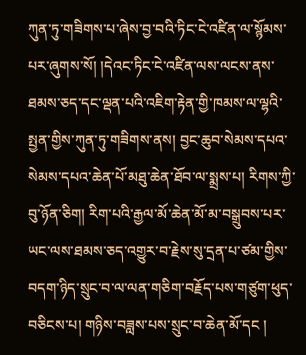ཀུན་ཏུ་གཟིགས་པ་ཞེས་བྱ་བའི་ཏིང་ངེ་འཛིན་ལ་སྙོམས་པར་ཞུགས་སོ། །དེའང་ཏིང་ངེ་འཛིན་ལས་ལངས་ནས་ཐམས་ཅད་དང་ལྡན་པའི་འཇིག་རྟེན་གྱི་ཁམས་ལ་ལྷའི་སྤྱན་གྱིས་ཀུན་ཏུ་གཟིགས་ནས། བྱང་ཆུབ་སེམས་དཔའ་སེམས་དཔའ་ཆེན་པོ་མཐུ་ཆེན་ཐོབ་ལ་སྨྲས་པ། རིགས་ཀྱི་བུ་ཉོན་ཅིག། རིག་པའི་རྒྱལ་མོ་ཆེན་མོ་མ་བསྒྲུབས་པར་ཡང་ལས་ཐམས་ཅད་འགྱུར་བ་རྗེས་སུ་དྲན་པ་ཙམ་གྱིས་བདག་ཉིད་སྲུང་བ་ལ་ལན་གཅིག་བརྗོད་པས་གཙུག་ཕུད་བཅིངས་པ། གཉིས་བཟླས་པས་སྲུང་བ་ཆེན་མོ་དང །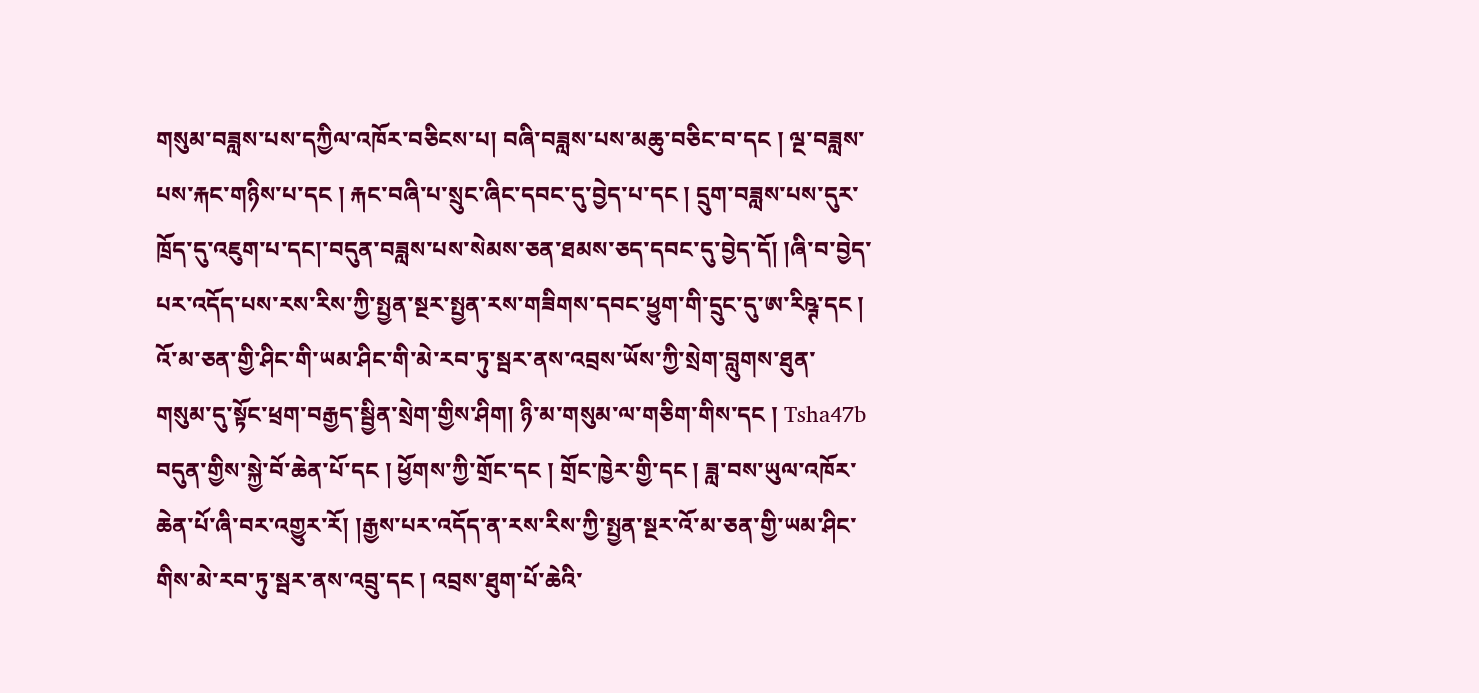གསུམ་བཟླས་པས་དཀྱིལ་འཁོར་བཅིངས་པ། བཞི་བཟླས་པས་མཆུ་བཅིང་བ་དང ། ལྔ་བཟླས་པས་རྐང་གཉིས་པ་དང ། རྐང་བཞི་པ་སྲུང་ཞིང་དབང་དུ་བྱེད་པ་དང ། དྲུག་བཟླས་པས་དུར་ཁྲོད་དུ་འཇུག་པ་དང།་བདུན་བཟླས་པས་སེམས་ཅན་ཐམས་ཅད་དབང་དུ་བྱེད་དོ། །ཞི་བ་བྱེད་པར་འདོད་པས་རས་རིས་ཀྱི་སྤྱན་སྔར་སྤྱན་རས་གཟིགས་དབང་ཕྱུག་གི་དྲུང་དུ་ཨ་རིཥྚ་དང ། འོ་མ་ཅན་གྱི་ཤིང་གི་ཡམ་ཤིང་གི་མེ་རབ་ཏུ་སྦར་ནས་འབྲས་ཡོས་ཀྱི་སྲེག་བླུགས་ཐུན་གསུམ་དུ་སྟོང་ཕྲག་བརྒྱད་སྦྱིན་སྲེག་གྱིས་ཤིག། ཉི་མ་གསུམ་ལ་གཅིག་གིས་དང ། Tsha47b བདུན་གྱིས་སྐྱེ་བོ་ཆེན་པོ་དང ། ཕྱོགས་ཀྱི་གྲོང་དང ། གྲོང་ཁྱེར་གྱི་དང ། ཟླ་བས་ཡུལ་འཁོར་ཆེན་པོ་ཞི་བར་འགྱུར་རོ། །རྒྱས་པར་འདོད་ན་རས་རིས་ཀྱི་སྤྱན་སྔར་འོ་མ་ཅན་གྱི་ཡམ་ཤིང་གིས་མེ་རབ་ཏུ་སྦར་ནས་འབྲུ་དང ། འབྲས་ཐུག་པོ་ཆེའི་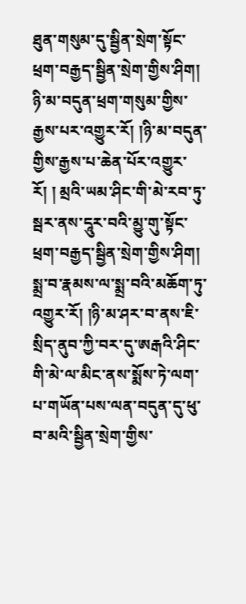ཐུན་གསུམ་དུ་སྦྱིན་སྲེག་སྟོང་ཕྲག་བརྒྱད་སྦྱིན་སྲེག་གྱིས་ཤིག། ཉི་མ་བདུན་ཕྲག་གསུམ་གྱིས་རྒྱས་པར་འགྱུར་རོ། །ཉི་མ་བདུན་གྱིས་རྒྱས་པ་ཆེན་པོར་འགྱུར་རོ། ། མྲའི་ཡམ་ཤིང་གི་མེ་རབ་ཏུ་སྦར་ནས་དཱུར་བའི་མྱུ་གུ་སྟོང་ཕྲག་བརྒྱད་སྦྱིན་སྲེག་གྱིས་ཤིག། སྨྲ་བ་རྣམས་ལ་སྨྲ་བའི་མཆོག་ཏུ་འགྱུར་རོ། །ཉི་མ་ཤར་བ་ནས་ཇི་སྲིད་ནུབ་ཀྱི་བར་དུ་ཨརྒའི་ཤིང་གི་མེ་ལ་མིང་ནས་སྨོས་ཏེ་ལག་པ་གཡོན་པས་ལན་བདུན་དུ་ཕུ་བ་མའི་སྦྱིན་སྲེག་གྱིས་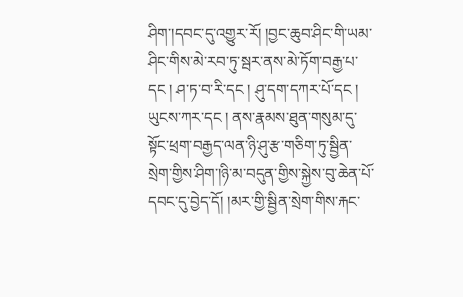ཤིག་།དབང་དུ་འགྱུར་རོ། །བྱང་ཆུབ་ཤིང་གི་ཡམ་ཤིང་གིས་མེ་རབ་ཏུ་སྦར་ནས་མེ་ཏོག་བརྒྱ་པ་དང ། ཤ་ཏ་བ་རི་དང ། ཤུ་དག་དཀར་པོ་དང ། ཡུངས་ཀར་དང ། ནས་རྣམས་ཐུན་གསུམ་དུ་སྟོང་ཕྲག་བརྒྱད་ལན་ཉི་ཤུ་རྩ་གཅིག་ཏུ་སྦྱིན་སྲེག་གྱིས་ཤིག་།ཉི་མ་བདུན་གྱིས་སྐྱེས་བུ་ཆེན་པོ་དབང་དུ་བྱེད་དོ། །མར་གྱི་སྦྱིན་སྲེག་གིས་རྐང་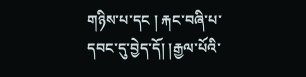གཉིས་པ་དང ། རྐང་བཞི་པ་དབང་དུ་བྱེད་དོ། །རྒྱལ་པོའི་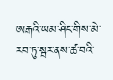ཨརྒའི་ཡམ་ཤིང་གིས་མེ་རབ་ཏུ་སྦར་ནས་ཚ་བའི་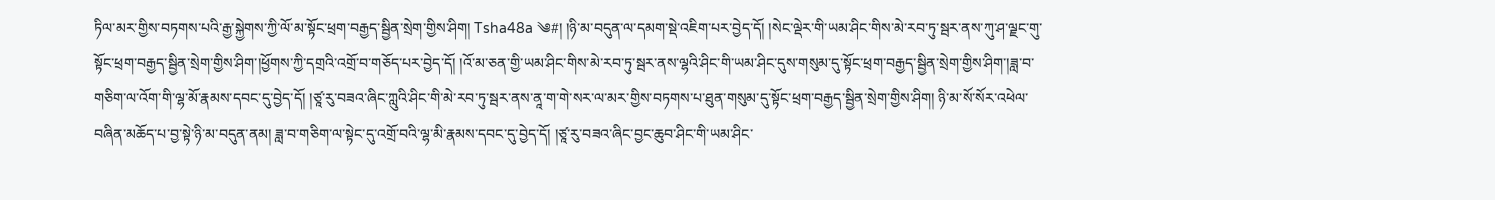ཏིལ་མར་གྱིས་བཏགས་པའི་རྒྱ་སྐྱེགས་ཀྱི་ལོ་མ་སྟོང་ཕྲག་བརྒྱད་སྦྱིན་སྲེག་གྱིས་ཤིག། Tsha48a ༄#། །ཉི་མ་བདུན་ལ་དམག་སྡེ་འཇིག་པར་བྱེད་དོ། །སེང་ལྡེར་གི་ཡམ་ཤིང་གིས་མེ་རབ་ཏུ་སྦར་ནས་ཀུ་ཤ་ལྗང་གུ་སྟོང་ཕྲག་བརྒྱད་སྦྱིན་སྲེག་གྱིས་ཤིག་།ཕྱོགས་ཀྱི་དགྲའི་འགྲོ་བ་གཅོད་པར་བྱེད་དོ། །འོ་མ་ཅན་གྱི་ཡམ་ཤིང་གིས་མེ་རབ་ཏུ་སྦར་ནས་ལྷའི་ཤིང་གི་ཡམ་ཤིང་དུས་གསུམ་དུ་སྟོང་ཕྲག་བརྒྱད་སྦྱིན་སྲེག་གྱིས་ཤིག་།ཟླ་བ་གཅིག་ལ་འོག་གི་ལྷ་མོ་རྣམས་དབང་དུ་བྱེད་དོ། །ཙཱ་རུ་བཟའ་ཞིང་ཀླུའི་ཤིང་གི་མེ་རབ་ཏུ་སྦར་ནས་ནཱ་ག་གེ་སར་ལ་མར་གྱིས་བཏགས་པ་ཐུན་གསུམ་དུ་སྟོང་ཕྲག་བརྒྱད་སྦྱིན་སྲེག་གྱིས་ཤིག། ཉི་མ་སོ་སོར་འཕེལ་བཞིན་མཆོད་པ་བྱ་སྟེ་ཉི་མ་བདུན་ནམ། ཟླ་བ་གཅིག་ལ་སྟེང་དུ་འགྲོ་བའི་ལྷ་མི་རྣམས་དབང་དུ་བྱེད་དོ། །ཙཱ་རུ་བཟའ་ཞིང་བྱང་ཆུབ་ཤིང་གི་ཡམ་ཤིང་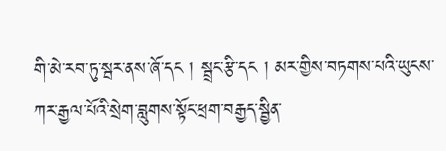གི་མེ་རབ་ཏུ་སྦར་ནས་ཞོ་དང ། སྦྲང་རྩི་དང ། མར་གྱིས་བཏགས་པའི་ཡུངས་ཀར་རྒྱལ་པོའི་སྲེག་བླུགས་སྟོང་ཕྲག་བརྒྱད་སྦྱིན་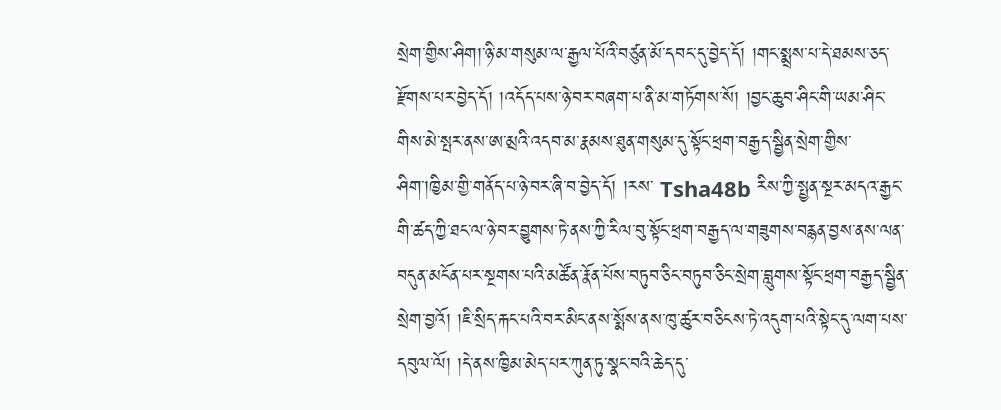སྲེག་གྱིས་ཤིག།་ཉི་མ་གསུམ་ལ་རྒྱལ་པོའི་བཙུན་མོ་དབང་དུ་བྱེད་དོ། །གང་སྨྲས་པ་དེ་ཐམས་ཅད་རྫོགས་པར་བྱེད་དོ། །འདོད་པས་ཉེ་བར་བཞག་པ་ནི་མ་གཏོགས་སོ། །བྱང་ཆུབ་ཤིང་གི་ཡམ་ཤིང་གིས་མེ་སྤར་ནས་ཨ་མྲའི་འདབ་མ་རྣམས་ཐུན་གསུམ་དུ་སྟོང་ཕྲག་བརྒྱད་སྦྱིན་སྲེག་གྱིས་ཤིག་།ཁྱིམ་གྱི་གནོད་པ་ཉེ་བར་ཞི་བ་བྱེད་དོ། །རས་ Tsha48b རིས་ཀྱི་སྤྱན་སྔར་མདའ་རྒྱང་གི་ཚད་ཀྱི་ཐང་ལ་ཉེ་བར་བྱུགས་ཏེ་ནས་ཀྱི་རིལ་བུ་སྟོང་ཕྲག་བརྒྱད་ལ་གཟུགས་བརྙན་བྱས་ནས་ལན་བདུན་མངོན་པར་སྔགས་པའི་མཚོན་རྣོན་པོས་བཏུབ་ཅིང་བཏུབ་ཅིང་སྲེག་བླུགས་སྟོང་ཕྲག་བརྒྱད་སྦྱིན་སྲེག་བྱའོ། །ཇི་སྲིད་རྐང་པའི་བར་མིང་ནས་སྨོས་ནས་ཁུ་ཚུར་བཅིངས་ཏེ་འདུག་པའི་སྟེང་དུ་ལག་པས་དབུལ་ལོ། །དེ་ནས་ཁྱིམ་མེད་པར་ཀུན་ཏུ་སྣང་བའི་ཆེད་དུ་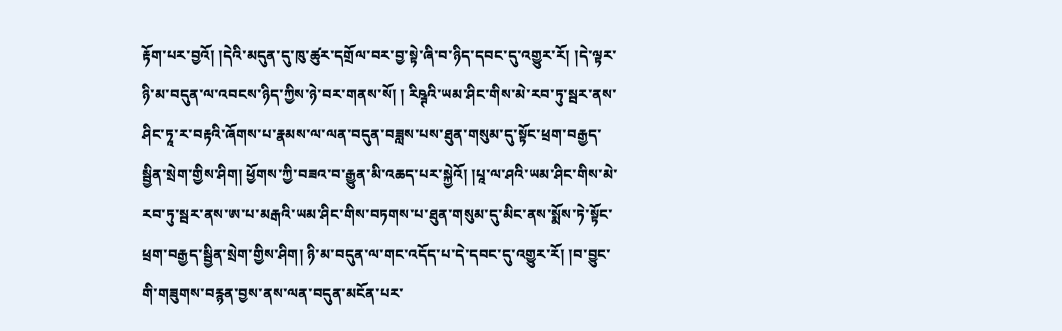རྟོག་པར་བྱའོ། །དེའི་མདུན་དུ་ཁུ་ཚུར་དགྲོལ་བར་བྱ་སྟེ་ཞི་བ་ཉིད་དབང་དུ་འགྱུར་རོ། །དེ་ལྟར་ཉི་མ་བདུན་ལ་འབངས་ཉིད་ཀྱིས་ཉེ་བར་གནས་སོ། ། རིཥྚའི་ཡམ་ཤིང་གིས་མེ་རབ་ཏུ་སྦར་ནས་ཤིང་ཏཱ་ར་བརྟའི་ཞོགས་པ་རྣམས་ལ་ལན་བདུན་བཟླས་པས་ཐུན་གསུམ་དུ་སྟོང་ཕྲག་བརྒྱད་སྦྱིན་སྲེག་གྱིས་ཤིག། ཕྱོགས་ཀྱི་བཟའ་བ་རྒྱུན་མི་འཆད་པར་སྐྱེའོ། །པཱ་ལ་ཤའི་ཡམ་ཤིང་གིས་མེ་རབ་ཏུ་སྦར་ནས་ཨ་པ་མརྒའི་ཡམ་ཤིང་གིས་བཏགས་པ་ཐུན་གསུམ་དུ་མིང་ནས་སྨོས་ཏེ་སྟོང་ཕྲག་བརྒྱད་སྦྱིན་སྲེག་གྱིས་ཤིག། ཉི་མ་བདུན་ལ་གང་འདོད་པ་དེ་དབང་དུ་འགྱུར་རོ། །བ་བྱུང་གི་གཟུགས་བརྙན་བྱས་ནས་ལན་བདུན་མངོན་པར་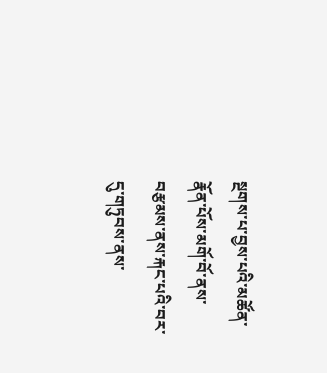སྔགས་པ་བྱས་པའི་མཚོན་རྣོན་པོས་མགོ་བོ་ནས་བརྩམས་ནས་རྐང་པའི་བར་དུ་གཏུབས་ནས་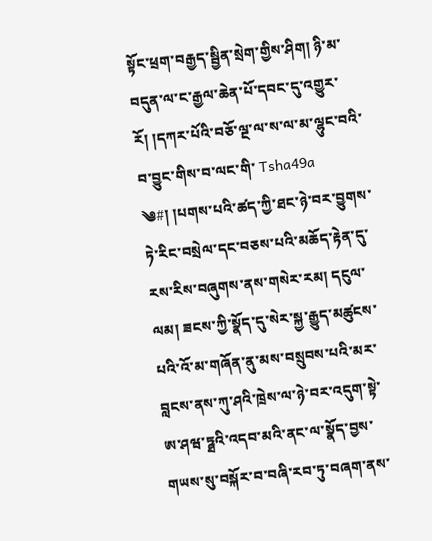སྟོང་ཕྲག་བརྒྱད་སྦྱིན་སྲེག་གྱིས་ཤིག། ཉི་མ་བདུན་ལ་ང་རྒྱལ་ཆེན་པོ་དབང་དུ་འགྱུར་རོ། །དཀར་པོའི་བཅོ་ལྔ་ལ་ས་ལ་མ་ལྷུང་བའི་བ་བྱུང་གིས་བ་ལང་གི་ Tsha49a ༄#། །པགས་པའི་ཚད་ཀྱི་ཐང་ཉེ་བར་བྱུགས་ཏེ་རིང་བསྲེལ་དང་བཅས་པའི་མཆོད་རྟེན་དུ་རས་རིས་བཞུགས་ནས་གསེར་རམ། དངུལ་ལམ། ཟངས་ཀྱི་སྣོད་དུ་སེར་སྐྱ་རྒྱུད་མཚུངས་པའི་འོ་མ་གཞོན་ནུ་མས་བསྲུབས་པའི་མར་བླངས་ནས་ཀུ་ཤའི་ཁྲེས་ལ་ཉེ་བར་འདུག་སྟེ་ཨ་ཤཝ་ཏྠའི་འདབ་མའི་ནང་ལ་སྣོད་བྱས་གཡས་སུ་བསྐོར་བ་བཞི་རབ་ཏུ་བཞག་ནས་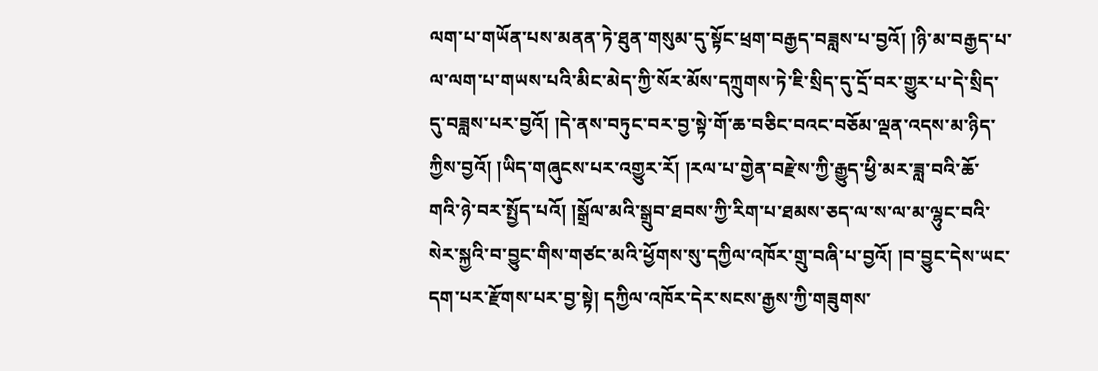ལག་པ་གཡོན་པས་མནན་ཏེ་ཐུན་གསུམ་དུ་སྟོང་ཕྲག་བརྒྱད་བཟླས་པ་བྱའོ། །ཉི་མ་བརྒྱད་པ་ལ་ལག་པ་གཡས་པའི་མིང་མེད་ཀྱི་སོར་མོས་དཀྲུགས་ཏེ་ཇི་སྲིད་དུ་དྲོ་བར་གྱུར་པ་དེ་སྲིད་དུ་བཟླས་པར་བྱའོ། །དེ་ནས་བཏུང་བར་བྱ་སྟེ་གོ་ཆ་བཅིང་བའང་བཅོམ་ལྡན་འདས་མ་ཉིད་ཀྱིས་བྱའོ། །ཡིད་གཞུངས་པར་འགྱུར་རོ། །རལ་པ་གྱེན་བརྫེས་ཀྱི་རྒྱུད་ཕྱི་མར་ཟླ་བའི་ཆོ་གའི་ཉེ་བར་སྤྱོད་པའོ། །སྒྲོལ་མའི་སྒྲུབ་ཐབས་ཀྱི་རིག་པ་ཐམས་ཅད་ལ་ས་ལ་མ་ལྷུང་བའི་སེར་སྐྱའི་བ་བྱུང་གིས་གཙང་མའི་ཕྱོགས་སུ་དཀྱིལ་འཁོར་གྲུ་བཞི་པ་བྱའོ། །བ་བྱུང་དེས་ཡང་དག་པར་རྫོགས་པར་བྱ་སྟེ། དཀྱིལ་འཁོར་དེར་སངས་རྒྱས་ཀྱི་གཟུགས་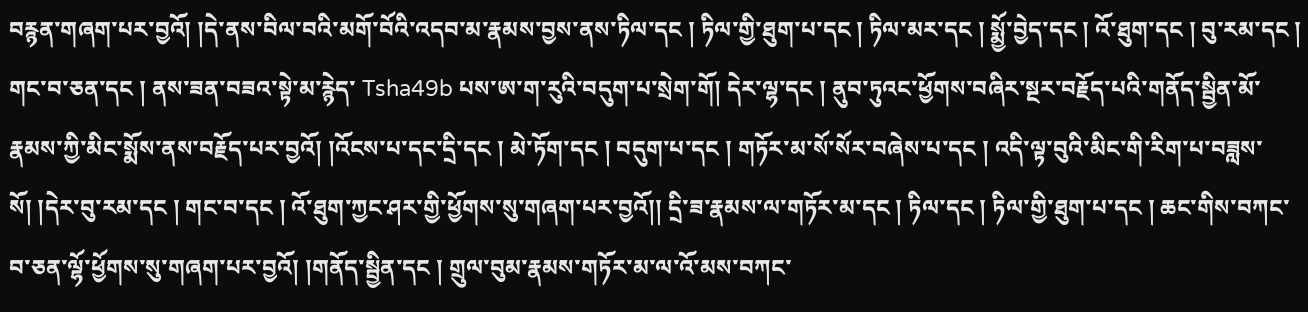བརྙན་གཞག་པར་བྱའོ། །དེ་ནས་བིལ་བའི་མགོ་བོའི་འདབ་མ་རྣམས་བྱས་ནས་ཏིལ་དང ། ཏིལ་གྱི་ཐུག་པ་དང ། ཏིལ་མར་དང ། སྨྱོ་བྱེད་དང ། འོ་ཐུག་དང ། བུ་རམ་དང ། གང་བ་ཅན་དང ། ནས་ཟན་བཟའ་སྟེ་མ་རྙེད་ Tsha49b པས་ཨ་ག་རུའི་བདུག་པ་སྲེག་གོ། དེར་ལྷ་དང ། ནུབ་ཏུའང་ཕྱོགས་བཞིར་སྔར་བརྗོད་པའི་གནོད་སྦྱིན་མོ་རྣམས་ཀྱི་མིང་སྨོས་ནས་བརྗོད་པར་བྱའོ། །འོངས་པ་དང་དྲི་དང ། མེ་ཏོག་དང ། བདུག་པ་དང ། གཏོར་མ་སོ་སོར་བཞེས་པ་དང ། འདི་ལྟ་བུའི་མིང་གི་རིག་པ་བཟླས་སོ། །དེར་བུ་རམ་དང ། གང་བ་དང ། འོ་ཐུག་ཀྱང་ཤར་གྱི་ཕྱོགས་སུ་གཞག་པར་བྱའོ།། དྲི་ཟ་རྣམས་ལ་གཏོར་མ་དང ། ཏིལ་དང ། ཏིལ་གྱི་ཐུག་པ་དང ། ཆང་གིས་བཀང་བ་ཅན་ལྷོ་ཕྱོགས་སུ་གཞག་པར་བྱའོ། །གནོད་སྦྱིན་དང ། གྲུལ་བུམ་རྣམས་གཏོར་མ་ལ་འོ་མས་བཀང་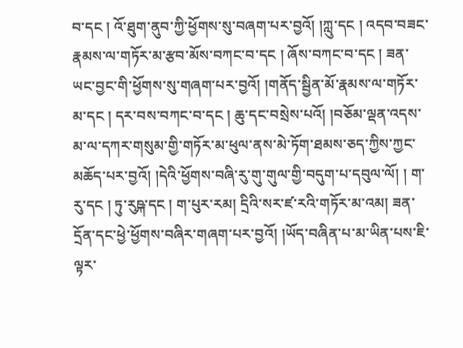བ་དང ། འོ་ཐུག་ནུབ་ཀྱི་ཕྱོགས་སུ་བཞག་པར་བྱའོ། །ཀླུ་དང ། འདབ་བཟང་རྣམས་ལ་གཏོར་མ་རྩབ་མོས་བཀང་བ་དང ། ཞོས་བཀང་བ་དང ། ཟན་ཡང་བྱང་གི་ཕྱོགས་སུ་གཞག་པར་བྱའོ། །གནོད་སྦྱིན་མོ་རྣམས་ལ་གཏོར་མ་དང ། དར་བས་བཀང་བ་དང ། ཆུ་དང་བསྲེས་པའོ། །བཅོམ་ལྡན་འདས་མ་ལ་དཀར་གསུམ་གྱི་གཏོར་མ་ཕུལ་ནས་མེ་ཏོག་ཐམས་ཅད་ཀྱིས་ཀྱང་མཆོད་པར་བྱའོ། །དེའི་ཕྱོགས་བཞི་རུ་གུ་གུལ་གྱི་བདུག་པ་དབུལ་ལོ། ། ག་རུ་དང ། ཏུ་རུཥྐ་དང ། ག་པུར་རམ། དྲིའི་སར་ཛ་རའི་གཏོར་མ་འམ། ཟན་དྲོན་དང་ཕྱེ་ཕྱོགས་བཞིར་གཞག་པར་བྱའོ། །ཡོད་བཞིན་པ་མ་ཡིན་པས་ཇི་ལྟར་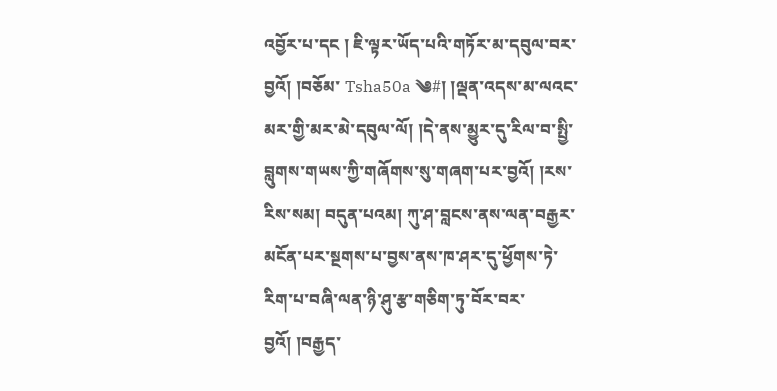འབྱོར་པ་དང ། ཇི་ལྟར་ཡོད་པའི་གཏོར་མ་དབུལ་བར་བྱའོ། །བཅོམ་ Tsha50a ༄#། །ལྡན་འདས་མ་ལའང་མར་གྱི་མར་མེ་དབུལ་ལོ། །དེ་ནས་མྱུར་དུ་རིལ་བ་སྤྱི་བླུགས་གཡས་ཀྱི་གཞོགས་སུ་གཞག་པར་བྱའོ། །རས་རིས་སམ། བདུན་པའམ། ཀུ་ཤ་བླངས་ནས་ལན་བརྒྱར་མངོན་པར་སྔགས་པ་བྱས་ནས་ཁ་ཤར་དུ་ཕྱོགས་ཏེ་རིག་པ་བཞི་ལན་ཉི་ཤུ་རྩ་གཅིག་ཏུ་བོར་བར་བྱའོ། །བརྒྱད་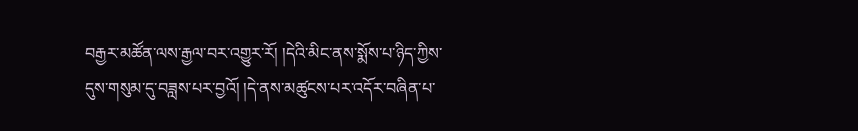བརྒྱར་མཚོན་ལས་རྒྱལ་བར་འགྱུར་རོ། །དེའི་མིང་ནས་སྨོས་པ་ཉིད་ཀྱིས་དུས་གསུམ་དུ་བཟླས་པར་བྱའོ། །དེ་ནས་མཚུངས་པར་འདོར་བཞིན་པ་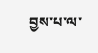བྱས་པ་ལ་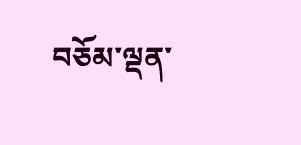བཅོམ་ལྡན་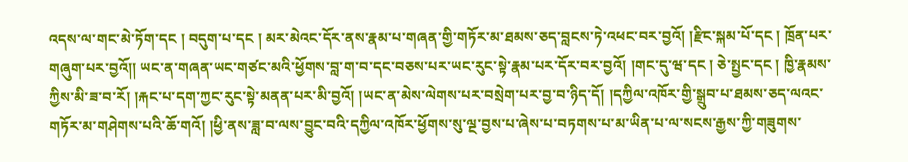འདས་ལ་གང་མེ་ཏོག་དང ། བདུག་པ་དང ། མར་མེའང་དོར་ནས་རྣམ་པ་གཞན་གྱི་གཏོར་མ་ཐམས་ཅད་བླངས་ཏེ་འཕང་བར་བྱའོ། །རྫིང་སྐམ་པོ་དང ། ཁྲོན་པར་གཞུག་པར་བྱའོ།། ཡང་ན་གཞན་ཡང་གཙང་མའི་ཕྱོགས་བླ་ག་བ་དང་བཅས་པར་ཡང་རུང་སྟེ་རྣམ་པར་དོར་བར་བྱའོ། །གང་དུ་ཝ་དང ། ཅེ་སྤྱང་དང ། ཁྱི་རྣམས་ཀྱིས་མི་ཟ་བ་རོ། །རྐང་པ་དག་ཀྱང་རུང་སྟེ་མནན་པར་མི་བྱའོ། །ཡང་ན་མེས་ལེགས་པར་བསྲེག་པར་བྱ་བ་ཉིད་དོ། །དཀྱིལ་འཁོར་གྱི་སྒྲུབ་པ་ཐམས་ཅད་ལའང་གཏོར་མ་གཤེགས་པའི་ཆོ་གའོ། །ཕྱི་ནས་ཟླ་བ་ལས་བྱུང་བའི་དཀྱིལ་འཁོར་ཕྱོགས་སུ་ལྔ་བྱས་པ་ཞེས་པ་བཏགས་པ་མ་ཡིན་པ་ལ་སངས་རྒྱས་ཀྱི་གཟུགས་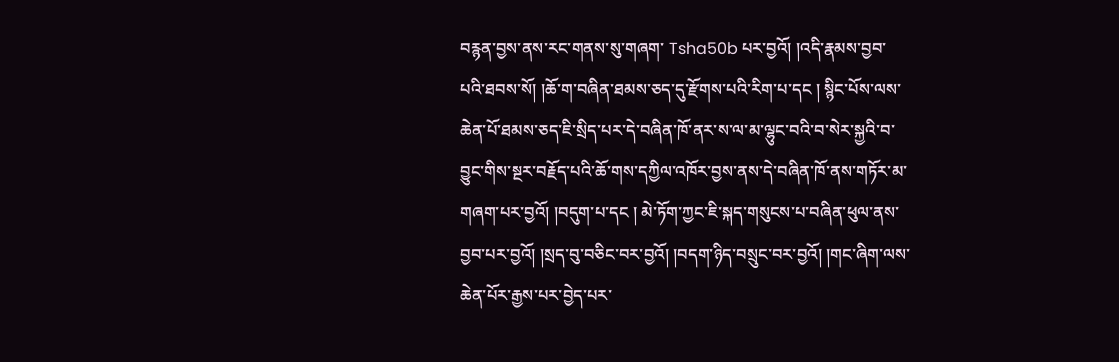བརྙན་བྱས་ནས་རང་གནས་སུ་གཞག་ Tsha50b པར་བྱའོ། །འདི་རྣམས་བྱབ་པའི་ཐབས་སོ། །ཆོ་ག་བཞིན་ཐམས་ཅད་དུ་རྫོགས་པའི་རིག་པ་དང ། སྙིང་པོས་ལས་ཆེན་པོ་ཐམས་ཅད་ཇི་སྲིད་པར་དེ་བཞིན་ཁོ་ནར་ས་ལ་མ་ལྷུང་བའི་བ་སེར་སྐྱའི་བ་བྱུང་གིས་སྔར་བརྗོད་པའི་ཆོ་གས་དཀྱིལ་འཁོར་བྱས་ནས་དེ་བཞིན་ཁོ་ནས་གཏོར་མ་གཞག་པར་བྱའོ། །བདུག་པ་དང ། མེ་ཏོག་ཀྱང་ཇི་སྐད་གསུངས་པ་བཞིན་ཕུལ་ནས་བྱབ་པར་བྱའོ། །སྲད་བུ་བཅིང་བར་བྱའོ། །བདག་ཉིད་བསྲུང་བར་བྱའོ། །གང་ཞིག་ལས་ཆེན་པོར་རྒྱས་པར་བྱེད་པར་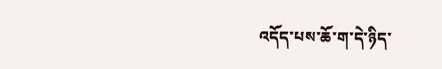འདོད་པས་ཆོ་ག་དེ་ཉིད་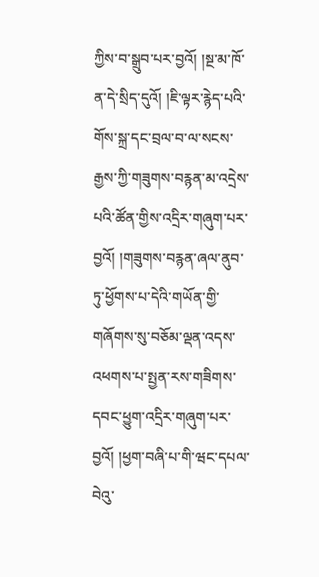ཀྱིས་བ་སྒྲུབ་པར་བྱའོ། །སྔ་མ་ཁོ་ན་དེ་སྲིད་དུའོ། །ཇི་ལྟར་རྙེད་པའི་གོས་སྐྲ་དང་བྲལ་བ་ལ་སངས་རྒྱས་ཀྱི་གཟུགས་བརྙན་མ་འདྲེས་པའི་ཚོན་གྱིས་འདྲིར་གཞུག་པར་བྱའོ། །གཟུགས་བརྙན་ཞལ་ནུབ་ཏུ་ཕྱོགས་པ་དེའི་གཡོན་གྱི་གཞོགས་སུ་བཅོམ་ལྡན་འདས་འཕགས་པ་སྤྱན་རས་གཟིགས་དབང་ཕྱུག་འདྲིར་གཞུག་པར་བྱའོ། །ཕྱག་བཞི་པ་གི་ཝང་དཔལ་བེའུ་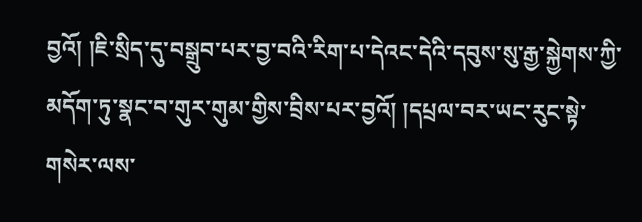བྱའོ། །ཇི་སྲིད་དུ་བསྒྲུབ་པར་བྱ་བའི་རིག་པ་དེའང་དེའི་དབུས་སུ་རྒྱ་སྐྱེགས་ཀྱི་མདོག་ཏུ་སྣང་བ་གུར་གུམ་གྱིས་བྲིས་པར་བྱའོ། །དཔྲལ་བར་ཡང་རུང་སྟེ་གསེར་ལས་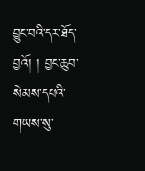བྱུང་བའི་དར་ཐོད་བྱའོ། ། བྱང་ཆུབ་སེམས་དཔའི་གཡས་སུ་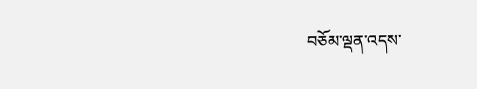བཅོམ་ལྡན་འདས་